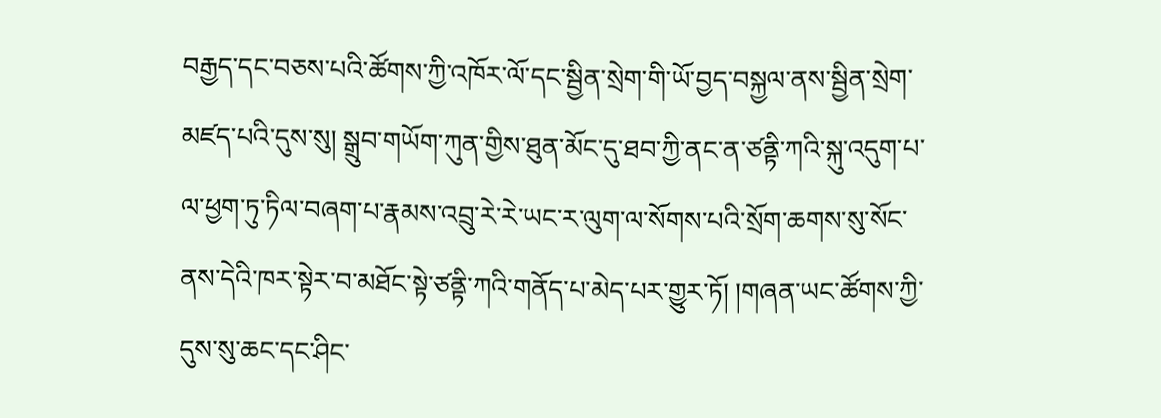བརྒྱད་དང་བཅས་པའི་ཚོགས་ཀྱི་འཁོར་ལོ་དང་སྦྱིན་སྲེག་གི་ཡོ་བྱད་བསྐྱལ་ནས་སྦྱིན་སྲེག་མཛད་པའི་དུས་སུ། སྒྲུབ་གཡོག་ཀུན་གྱིས་ཐུན་མོང་དུ་ཐབ་ཀྱི་ནང་ན་ཙནྟི་ཀའི་སྐུ་འདུག་པ་ལ་ཕྱག་ཏུ་ཏིལ་བཞག་པ་རྣམས་འབྲུ་རེ་རེ་ཡང་ར་ལུག་ལ་སོགས་པའི་སྲོག་ཆགས་སུ་སོང་ནས་དེའི་ཁར་སྟེར་བ་མཐོང་སྟེ་ཙནྟི་ཀའི་གནོད་པ་མེད་པར་གྱུར་ཏོ། །གཞན་ཡང་ཚོགས་ཀྱི་དུས་སུ་ཆང་དང་ཤིང་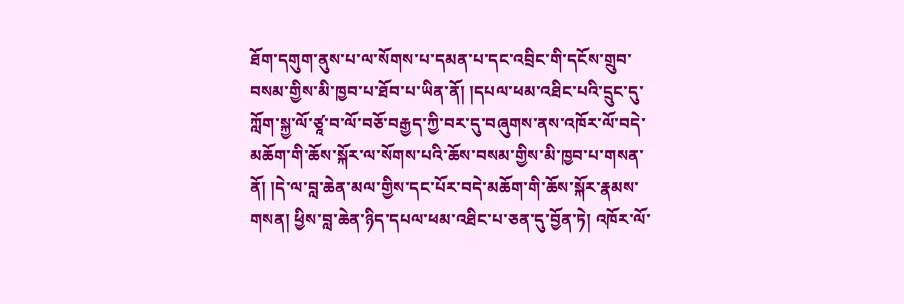ཐོག་དགུག་ནུས་པ་ལ་སོགས་པ་དམན་པ་དང་འབྲིང་གི་དངོས་གྲུབ་བསམ་གྱིས་མི་ཁྱབ་པ་ཐོབ་པ་ཡིན་ནོ། །དཔལ་ཕམ་འཐིང་པའི་དྲུང་དུ་ཀློག་སྐྱ་ལོ་ཙཱ་བ་ལོ་བཅོ་བརྒྱད་ཀྱི་བར་དུ་བཞུགས་ནས་འཁོར་ལོ་བདེ་མཆོག་གི་ཆོས་སྐོར་ལ་སོགས་པའི་ཆོས་བསམ་གྱིས་མི་ཁྱབ་པ་གསན་ནོ། །དེ་ལ་བླ་ཆེན་མལ་གྱིས་དང་པོར་བདེ་མཆོག་གི་ཆོས་སྐོར་རྣམས་གསན། ཕྱིས་བླ་ཆེན་ཉིད་དཔལ་ཕམ་འཐིང་པ་ཅན་དུ་བྱོན་ཏེ། འཁོར་ལོ་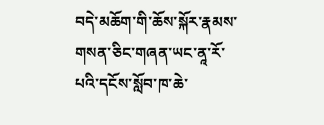བདེ་མཆོག་གི་ཆོས་སྐོར་རྣམས་གསན་ཅིང་གཞན་ཡང་ནཱ་རོ་པའི་དངོས་སློབ་ཁ་ཆེ་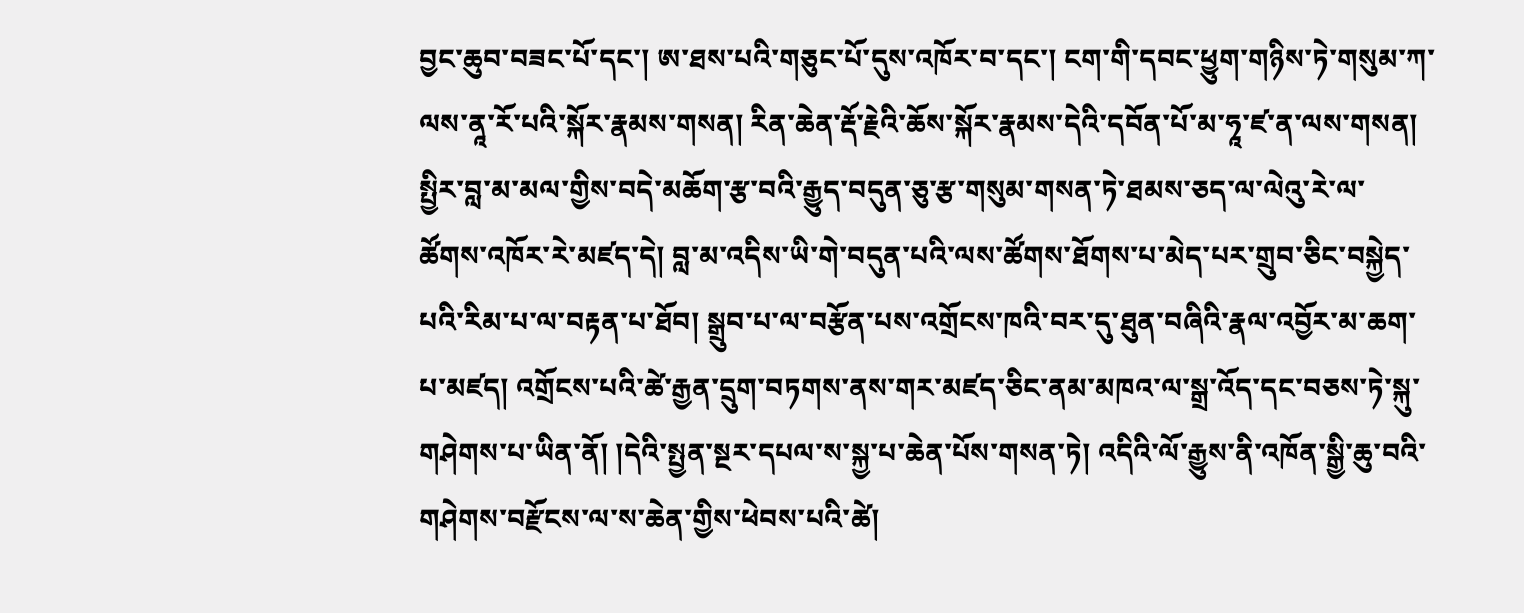བྱང་ཆུབ་བཟང་པོ་དང་། ཨ་ཐས་པའི་གཅུང་པོ་དུས་འཁོར་བ་དང་། ངག་གི་དབང་ཕྱུག་གཉིས་ཏེ་གསུམ་ཀ་ལས་ནཱ་རོ་པའི་སྐོར་རྣམས་གསན། རིན་ཆེན་རྡོ་རྗེའི་ཆོས་སྐོར་རྣམས་དེའི་དབོན་པོ་མ་ཧཱ་ཛ་ན་ལས་གསན། སྤྱིར་བླ་མ་མལ་གྱིས་བདེ་མཆོག་རྩ་བའི་རྒྱུད་བདུན་ཅུ་རྩ་གསུམ་གསན་ཏེ་ཐམས་ཅད་ལ་ལེའུ་རེ་ལ་ཚོགས་འཁོར་རེ་མཛད་དེ། བླ་མ་འདིས་ཡི་གེ་བདུན་པའི་ལས་ཚོགས་ཐོགས་པ་མེད་པར་གྲུབ་ཅིང་བསྐྱེད་པའི་རིམ་པ་ལ་བརྟན་པ་ཐོབ། སྒྲུབ་པ་ལ་བརྩོན་པས་འགྲོངས་ཁའི་བར་དུ་ཐུན་བཞིའི་རྣལ་འབྱོར་མ་ཆག་པ་མཛད། འགྲོངས་པའི་ཚེ་རྒྱན་དྲུག་བཏགས་ནས་གར་མཛད་ཅིང་ནམ་མཁའ་ལ་སྒྲ་འོད་དང་བཅས་ཏེ་སྐུ་གཤེགས་པ་ཡིན་ནོ། །དེའི་སྤྱན་སྔར་དཔལ་ས་སྐྱ་པ་ཆེན་པོས་གསན་ཏེ། འདིའི་ལོ་རྒྱུས་ནི་འཁོན་སྒྱི་ཆུ་བའི་གཤེགས་བརྫོངས་ལ་ས་ཆེན་གྱིས་ཕེབས་པའི་ཚེ།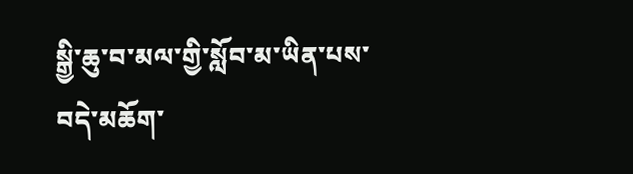སྒྱི་ཆུ་བ་མལ་གྱི་སློབ་མ་ཡིན་པས་བདེ་མཆོག་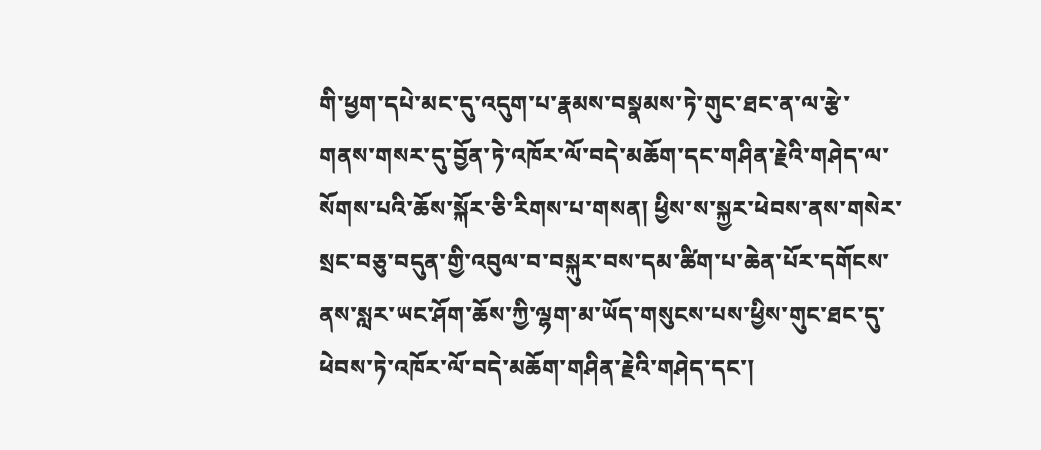གི་ཕྱག་དཔེ་མང་དུ་འདུག་པ་རྣམས་བསྣམས་ཏེ་གུང་ཐང་ན་ལ་རྩེ་གནས་གསར་དུ་བྱོན་ཏེ་འཁོར་ལོ་བདེ་མཆོག་དང་གཤིན་རྗེའི་གཤེད་ལ་སོགས་པའི་ཆོས་སྐོར་ཅི་རིགས་པ་གསན། ཕྱིས་ས་སྐྱར་ཕེབས་ནས་གསེར་སྲང་བཅུ་བདུན་གྱི་འབུལ་བ་བསྐུར་བས་དམ་ཚིག་པ་ཆེན་པོར་དགོངས་ནས་སླར་ཡང་ཤོག་ཆོས་ཀྱི་ལྷག་མ་ཡོད་གསུངས་པས་ཕྱིས་གུང་ཐང་དུ་ཕེབས་ཏེ་འཁོར་ལོ་བདེ་མཆོག་གཤིན་རྗེའི་གཤེད་དང་།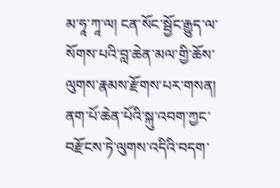མ་ཧཱ་ཀཱ་ལ། ངན་སོང་སྦྱོང་རྒྱུད་ལ་སོགས་པའི་བླ་ཆེན་མལ་གྱི་ཆོས་ལུགས་རྣམས་རྫོགས་པར་གསན། ནག་པོ་ཆེན་པོའི་སྐུ་འབག་ཀྱང་བརྫོངས་ཏེ་ལུགས་འདིའི་བདག་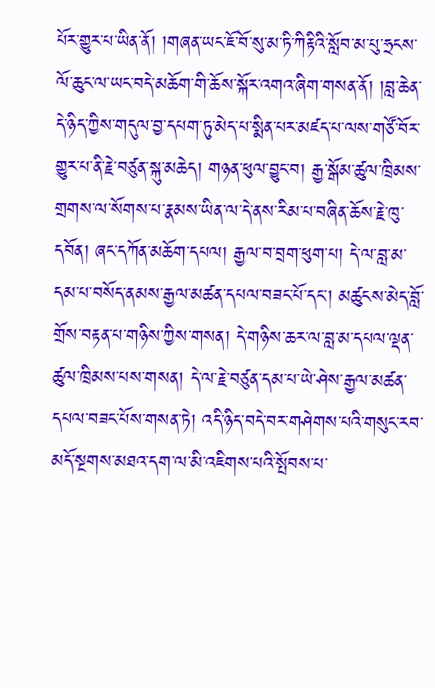པོར་གྱུར་པ་ཡིན་ནོ། །གཞན་ཡང་ཇོ་བོ་སུ་མ་ཏི་ཀིརྟིའི་སློབ་མ་པུ་ཧྲངས་ལོ་ཆུང་ལ་ཡང་བདེ་མཆོག་གི་ཆོས་སྐོར་འགའ་ཞིག་གསན་ནོ། །བླ་ཆེན་དེ་ཉིད་ཀྱིས་གདུལ་བྱ་དཔག་ཏུ་མེད་པ་སྨིན་པར་མཛད་པ་ལས་གཙོ་བོར་གྱུར་པ་ནི་རྗེ་བཙུན་སྐུ་མཆེད། གཉན་ཕུལ་བྱུང་བ། རྒྱ་སྒོམ་ཚུལ་ཁྲིམས་གྲགས་ལ་སོགས་པ་རྣམས་ཡིན་ལ་དེ་ནས་རིམ་པ་བཞིན་ཆོས་རྗེ་ཁུ་དབོན། ཞང་དཀོན་མཆོག་དཔལ། རྒྱལ་བ་བྲག་ཕུག་པ། དེ་ལ་བླ་མ་དམ་པ་བསོད་ནམས་རྒྱལ་མཚན་དཔལ་བཟང་པོ་དང་། མཚུངས་མེད་བློ་གྲོས་བརྟན་པ་གཉིས་ཀྱིས་གསན། དེ་གཉིས་ཆར་ལ་བླ་མ་དཔལ་ལྡན་ཚུལ་ཁྲིམས་པས་གསན། དེ་ལ་རྗེ་བཙུན་དམ་པ་ཡེ་ཤེས་རྒྱལ་མཚན་དཔལ་བཟང་པོས་གསན་ཏེ། འདི་ཉིད་བདེ་བར་གཤེགས་པའི་གསུང་རབ་མདོ་སྔགས་མཐའ་དག་ལ་མི་འཇིགས་པའི་སྤོབས་པ་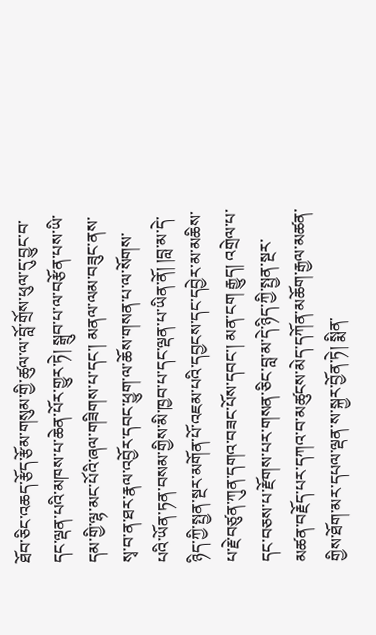ཐོབ་ཅིང་འཆད་རྩོད་རྩོམ་གསུམ་གྱི་ཚུལ་ལ་བློ་གྲོས་ཕུལ་དུ་བྱུང་བ་དང་ལྡན་པའི་མཁས་པ་ཆེན་པོར་གྱུར་ཏེ། སྒྲུབ་པ་ལ་བརྩོན་པས་ཡི་དམ་གྱི་ལྷ་མང་པོའི་ཞལ་གཟིགས་པ་དང་། མནལ་ལམ་བཟུང་ནས་སྭ་བ་ན་ཐར་རྣལ་འབྱོར་དབང་ཕྱུག་ལ་ཆོས་གསན་པ་ལ་སོགས་པའི་ཡོན་ཏན་བསམ་གྱིས་མི་ཁྱབ་པ་དང་ལྡན་པ་ཡིན་ནོ། །བླ་མ་དེ་ཉིད་ཀྱི་སྤྱན་སྔར་མགོན་པོ་འཇམ་པའི་དབྱངས་དང་དབྱེར་མ་མཆིས་པ་རྗེ་བཙུན་ཀུན་དགའ་བཟང་པོས་དབང་། མན་ངག རྒྱུད། འགྲེལ་པ་དང་བཅས་པ་རྫོགས་པར་གསན་ཅིང་བླ་མ་དེ་ཉིད་ཀྱི་སྤྱན་སྔར་མཚན་བརྗོད་པར་དཀའ་བ་མཚུངས་མེད་དཀོན་མཆོག་རྒྱལ་མཚན་གྱིས་ཐོག་མར་དཔལ་ལྡན་ས་སྐྱར་བྱོན་ཏེ། སྨིན་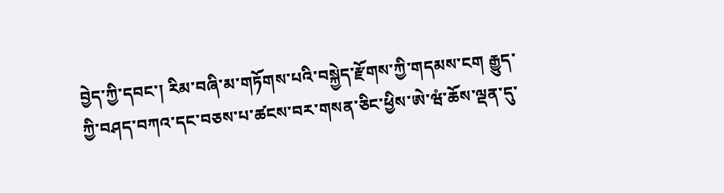བྱེད་ཀྱི་དབང་། རིམ་བཞི་མ་གཏོགས་པའི་བསྐྱེད་རྫོགས་ཀྱི་གདམས་ངག རྒྱུད་ཀྱི་བཤད་བཀའ་དང་བཅས་པ་ཚངས་བར་གསན་ཅིང་ཕྱིས་ཨེ་ཝཾ་ཆོས་ལྡན་དུ་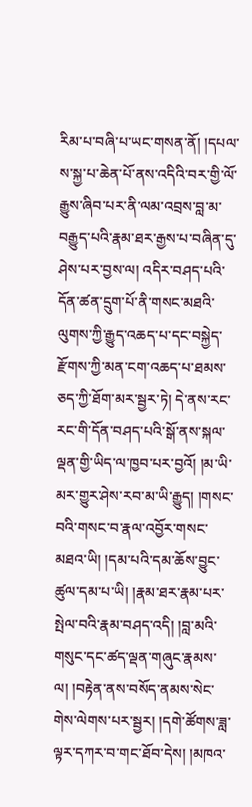རིམ་པ་བཞི་པ་ཡང་གསན་ནོ། །དཔལ་ས་སྐྱ་པ་ཆེན་པོ་ནས་འདིའི་བར་གྱི་ལོ་རྒྱུས་ཞིབ་པར་ནི་ལམ་འབྲས་བླ་མ་བརྒྱུད་པའི་རྣམ་ཐར་རྒྱས་པ་བཞིན་དུ་ཤེས་པར་བྱས་ལ། འདིར་བཤད་པའི་དོན་ཚན་དྲུག་པོ་ནི་གསང་མཐའི་ལུགས་ཀྱི་རྒྱུད་འཆད་པ་དང་བསྐྱེད་རྫོགས་ཀྱི་མན་ངག་འཆད་པ་ཐམས་ཅད་ཀྱི་ཐོག་མར་སྦྱར་ཏེ། དེ་ནས་རང་རང་གི་དོན་བཤད་པའི་སྒོ་ནས་སྐལ་ལྡན་གྱི་ཡིད་ལ་ཁྱབ་པར་བྱའོ། །མ་ཡི་མར་གྱུར་ཤེས་རབ་མ་ཡི་རྒྱུད། །གསང་བའི་གསང་བ་རྣལ་འབྱོར་གསང་མཐའ་ཡི། །དམ་པའི་དམ་ཆོས་བྱུང་ཚུལ་དམ་པ་ཡི། །རྣམ་ཐར་རྣམ་པར་སྤེལ་བའི་རྣམ་བཤད་འདི། །བླ་མའི་གསུང་དང་ཚད་ལྡན་གཞུང་རྣམས་ལ། །བརྟེན་ནས་བསོད་ནམས་སེང་གེས་ལེགས་པར་སྦྱར། །དགེ་ཚོགས་ཟླ་ལྟར་དཀར་བ་གང་ཐོབ་དེས། །མཁའ་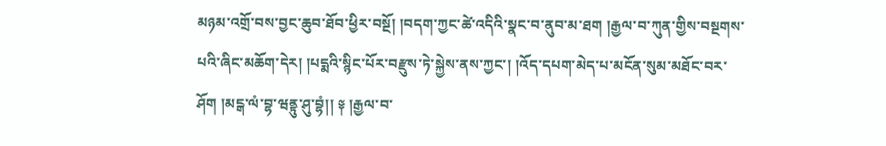མཉམ་འགྲོ་བས་བྱང་ཆུབ་ཐོབ་ཕྱིར་བསྔོ། །བདག་ཀྱང་ཚེ་འདིའི་སྣང་བ་ནུབ་མ་ཐག །རྒྱལ་བ་ཀུན་གྱིས་བསྔགས་པའི་ཞིང་མཆོག་དེར། །པདྨའི་སྙིང་པོར་བརྫུས་ཏེ་སྐྱེས་ནས་ཀྱང་། །འོད་དཔག་མེད་པ་མངོན་སུམ་མཐོང་བར་ཤོག །མངྒ་ལཾ་བྷ་ཝནྟུ་ཤུ་བྷཾ།། ༈ །རྒྱལ་བ་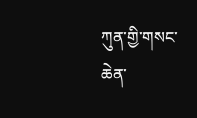ཀུན་གྱི་གསང་ཆེན་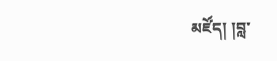མཛོད། །བླ་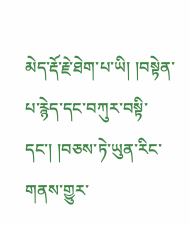མེད་རྡོ་རྗེ་ཐེག་པ་ཡི། །བསྟེན་པ་རྙེད་དང་བཀུར་བསྟི་དང་། །བཅས་ཏེ་ཡུན་རིང་གནས་གྱུར་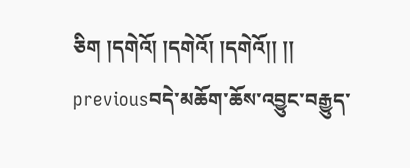ཅིག །དགེའོ། །དགེའོ། །དགེའོ།། །།
previousབདེ་མཆོག་ཆོས་འབྱུང་བརྒྱུད་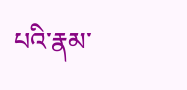པའི་རྣམ་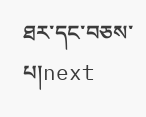ཐར་དང་བཅས་པ།next